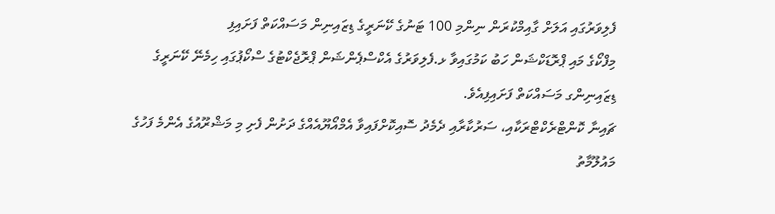ފެލިވަރުގައި އަލަށް ގާއިމްކުރަން ނިންމި 100 ޓަނުގެ ކޭނަރީގެ ޑިޒައިނިން މަސައްކަތް ފަށައިފި
މިފްކޯގެ މައި ޕްރޮޑަކްޝަން ހަބު ކަމުގައިވާ ޅ.ފެލިވަރުގެ އެކްސްޕެންޝަން ޕްރޮޖެކްޓުގެ ސްކޯޕުގައި ހިމެނޭ ކޭނަރީގެ ޑިޒައިނިންގ މަސައްކަތް ފަށައިފިއެވެ.
ޗައިނާ ކޮންޓްރެކްޓްރަކާއި، ސަރުކާރާއި ދެމެދު ސޮއިކޮށްފައިވާ އެމްއޯޔޫއެއްގެ ދަށުން ފެށި މި މަޝްރޫއުގެ އެންމެ ފަހުގެ މައުލޫމާތު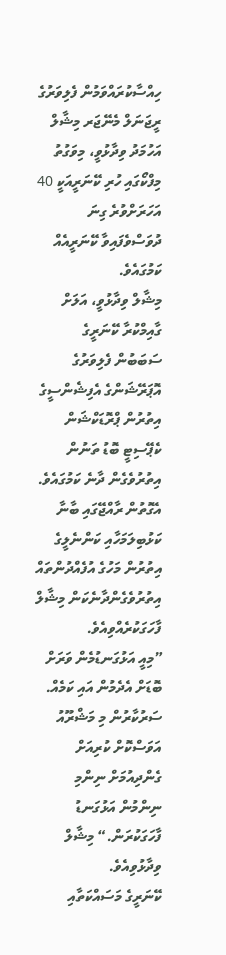ހިއްސާކުރައްވަމުން ފެލިވަރުގެ ރީޖަނަލް މެނޭޖަރ މިޝާލް އަހުމަދު ވިދާޅުވީ، މިވަގުތު މިފްކޯގައި ހުރި ކޭނަރީއަކީ 40 އަހަރަށްވުރެ ގިނަ ދުވަސްވެފައިވާ ކޭނަރީއެއް ކަމުގައެވެ.
މިޝާލް ވިދާޅުވީ، އަލަށް ގާއިމްކުރާ ކޭނަރީގެ ސަބަބުން ފެލިވަރުގެ އޮޕަރޭޝަންގެ އެފިޝެންސީގެ އިތުރުން ޕްރޮޑަކްޝަން ކެޕޭސިޓީ ބޮޑު ތަނުން އިތުރުވެގެން ދާނެ ކަމުގައެވެ. އެގޮތުން ރާއްޖޭގައި ބާނާ ކަޅުބިލަމަހާއި ކަންނެލީގެ އިތުރުން މަހުގެ އުފެއްދުންތައް އިތުރުވެގެންދާނެކަން މިޝާލް ފާހަގަކުރެއްވިއެވެ.
”މިއީ އަޅުގަނޑުމެން ވަރަށް ބޮޑަށް އެދެމުން އައި ކަމެއް. ސަރުކާރުން މި މަޝްރޫއު އަވަސްކޮށް ކުރިއަށް ގެންދިއުމަށް ނިންމި ނިންމުން އަޅުގަނޑު ފާހަގަކުރަން.“ މިޝާލް ވިދާޅުވިއެވެ.
ކޭނަރީގެ މަސައްކަތާއި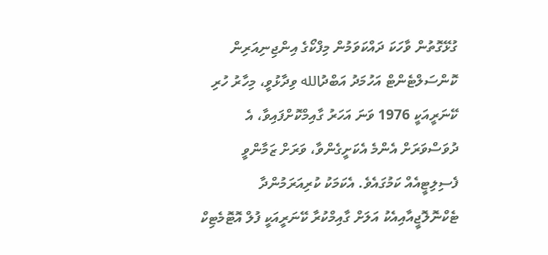ގުޅޭގޮތުން ވާހަކަ ދައްކަވަމުން މިފްކޯގެ އިންޖިނިއަރިން ކޮންސަލްޓެންޓް އަހުމަދު އަބްދުالله ވިދާޅުވީ، މިހާރު ހުރި ކޭނަރީއަކީ 1976 ވަނަ އަހަރު ގާއިމްކޮށްފައިވާ، އެ ދުވަސްވަރަށް އެންމެ އެކަށީގެންވާ، ވަރަށް ޒަމާންވީ ފެސިލިޓީއެއް ކަމުގައެވެ. އެކަމަކު ކުރިއަރަމުންދާ ޓެކްނޮލޮޖީއާއިއެކު އަލަށް ގާއިމްކުރާ ކޭނަރީއަކީ ފުލް އޮޓޮމެޓިކް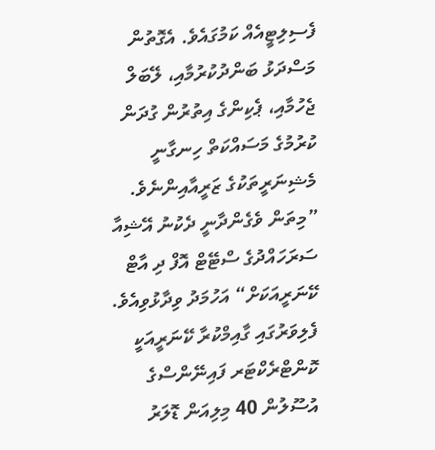ފެސިލިޓީއެއް ކަމުގައެވެ. އެގޮތުން މަސްދަޅު ބަންދުކުރުމާއި، ލޭބަލް ޖެހުމާއި، ޕެކިންގެ އިތުރުން ގުދަން ކުރުމުގެ މަސައްކަތް ހިނގާނީ މެޝިނަރީތަކުގެ ޒަރީއާއިންނެވެ.
”މިތަން ވެގެންދާނީ ދެކުނު އޭޝިއާ ސަރަހައްދުގެ ސްޓޭޓް އޮފް ދި އާޓް ކޭނަރީއަކަށް“ އަހުމަދު ވިދާޅުވިއެވެ.
ފެލިވަރުގައި ގާއިމްކުރާ ކޭނަރީއަކީ ކޮންޓްރެކްޓަރ ފައިނޭންސްގެ އުސޫލުން 40 މިލިއަން ޑޮލަރު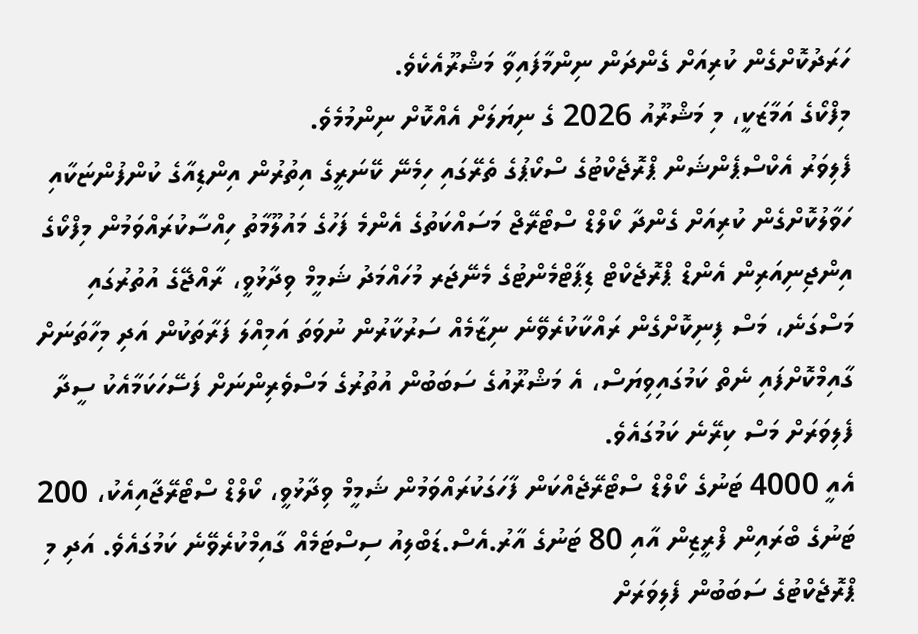ހަރަދުކޮށްގެން ކުރިއަށް ގެންދަން ނިންމާފައިވާ މަޝްރޫއެކެވެ.
މިފްކޯގެ އަމާޒަކީ، މި މަޝްރޫއު 2026 ގެ ނިޔަލަށް އެއްކޮށް ނިންމުމެވެ.
ފެލިވަރު އެކްސްޕެންޝަން ޕްރޮޖެކްޓުގެ ސްކޯޕުގެ ތެރޭގައި ހިމެނޭ ކޭނަރީގެ އިތުރުން އިންޑިއާގެ ކުންފުންޏަކާއި ހަވާލުކޮށްގެން ކުރިއަށް ގެންދާ ކޯލްޑް ސްޓޯރޭޖް މަސައްކަތުގެ އެންމެ ފަހުގެ މައުލޫމާތު ހިއްސާކުރައްވަމުން މިފްކޯގެ އިންޖިނިއަރިން އެންޑް ޕްރޮޖެކްޓް ޑިޕާޓްމެންޓުގެ މެނޭޖަރ މުހައްމަދު ޝަމީމް ވިދާޅުވީ، ރާއްޖޭގެ އުތުރުގައި މަސްގަނެ، މަސް ފިނިކޮށްގެން ރައްކާކުރެވޭނެ ނިޒާމެއް ސަރުކާރުން ނުވަތަ އަމިއްލަ ފަރާތަކުން އަދި މިހާތަނަށް ގާއިމްކޮށްފައި ނެތް ކަމުގައިވިޔަސް، އެ މަޝްރޫއުގެ ސަބަބުން އުތުރުގެ މަސްވެރިންނަށް ފަސޭހަކަމާއެކު ސީދާ ފެލިވަރަށް މަސް ކިރޭނެ ކަމުގައެވެ.
އެއީ 4000 ޓަނުގެ ކޯލްޑް ސްޓޯރޭޖެއްކަން ފާހަގަކުރައްވަމުން ޝަމީމް ވިދާޅުވީ، ކޯލްޑް ސްޓޯރޭޖާއިއެކު، 200 ޓަނުގެ ބްރައިން ފްރީޒިން އާއި 80 ޓަނުގެ އާރު.އެސް.ޑަބްލިއު ސިސްޓަމެއް ގާއިމްކުރެވޭނެ ކަމުގައެވެ. އަދި މި ޕްރޮޖެކްޓުގެ ސަބަބުން ފެލިވަރަށް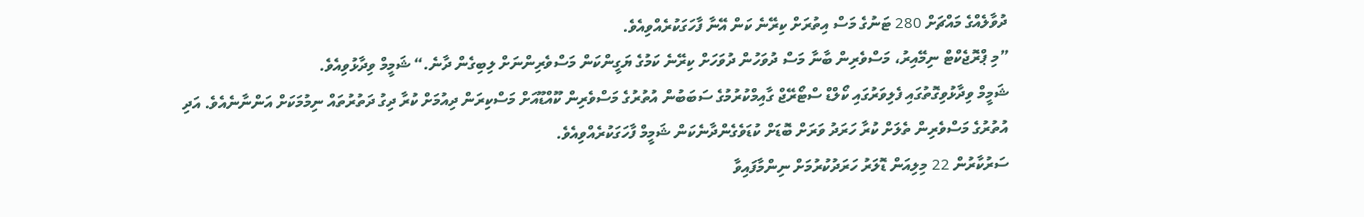ދުވާލެއްގެ މައްޗަށް 280 ޓަނުގެ މަސް އިތުރަށް ކިރޭނެ ކަން އޭނާ ފާހަގަކުރެއްވިއެވެ.
”މި ޕްރޮޖެކްޓް ނިމޭއިރު، މަސްވެރިން ބާނާ މަސް ދުވަހުން ދުވަހަށް ކިރޭނެ ކަމުގެ ޔަގީންކަން މަސްވެރިންނަށް ލިބިގެން ދާނެ.“ ޝަމީމް ވިދާޅުވިއެވެ.
ޝަމީމް ވިދާޅުވިގޮތުގައި ފެލިވަރުގައި ކޯލްޑް ސްޓޯރޭޖް ގާއިމްކުރުމުގެ ސަބަބުން އުތުރުގެ މަސްވެރިން ކޫއްޑޫއަށް މަސްކިރަން ދިއުމަށް ކުރާ ދިގު ދަތުރުތައް ނިމުމަކަށް އަންނާނެއެވެ. އަދި އުތުރުގެ މަސްވެރިން ތެލަށް ކުރާ ހަރަދު ވަރަށް ބޮޑަށް ކުޑަވެގެންދާނެކަން ޝަމީމް ފާހަގަކުރެއްވިއެވެ.
ސަރުކާރުން 22 މިލިއަން ޑޮލަރު ހަރަދުކުރުމަށް ނިންމާފައިވާ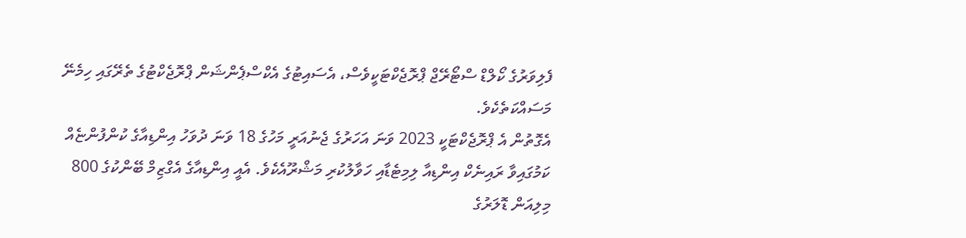ފެލިވަރުގެ ކޯލްޑް ސްޓޯރޭޖް ޕްރޮޖެކްޓަކީވެސް، އެސައިޓުގެ އެކްސްޕެންޝަން ޕްރޮޖެކްޓުގެ ތެރޭގައި ހިމެނޭ މަސައްކަތެކެވެ.
އެގޮތުން އެ ޕްރޮޖެކްޓަކީ 2023 ވަނަ އަހަރުގެ ޖެނުއަރީ މަހުގެ 18 ވަނަ ދުވަހު އިންޑިއާގެ ކުންފުންޏެއް ކަމުގައިވާ ރައިނެކް އިންޑިއާ ލިމިޓެޑާއި ހަވާލުކުރި މަޝްރޫއެކެވެ. އެއީ އިންޑިއާގެ އެގްޒިމް ބޭންކުގެ 800 މިލިއަން ޑޮލަރުގެ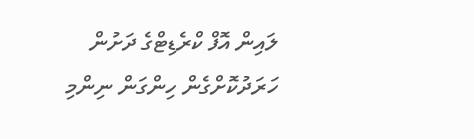ލައިން އޮފް ކްރެޑިޓްގެ ދަށުން ހަރަދުކޮށްގެން ހިންގަން ނިންމި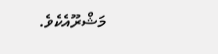މަޝްރޫއެކެވެ.